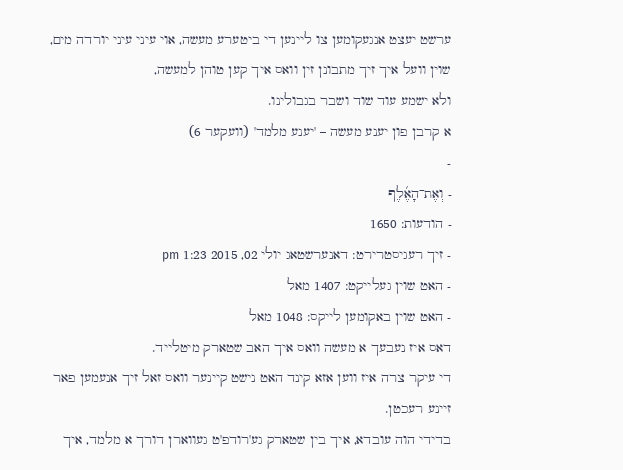ערשט יעצט אנגעקומען צו ליינען די ביטערע מעשה, אוי עיני עיני יורדה מים, שוין וועל איך זיך מתבונן זין וואס איך קען טוהן למעשה,
ולא ישמע עוד שוד ושבר בגבולינו.
א קרבן פון יענע מעשה – 'יענע מלמד' (וועקער 6)
-
- וְאֶת־הָאֶ֜לֶף
- הודעות: 1650
- זיך רעגיסטרירט: דאנערשטאג יולי 02, 2015 1:23 pm
- האט שוין געלייקט: 1407 מאל
- האט שוין באקומען לייקס: 1048 מאל
דאס איז נעבעך א מעשה וואס איך האב שטארק מיטלייד.
די עיקר צרה איז ווען אזא קינד האט נישט קיינער וואס זאל זיך אנעמען פאר זיינע רעכטן.
בדידי הוה עובדא, איך בין שטארק גע'רודפ'ט געווארן דורך א מלמד, איך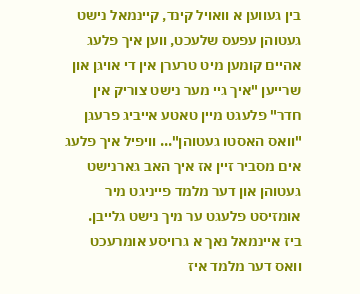בין געווען א וואויל קינד, קיינמאל נישט געטוהן עפעס שלעכט, ווען איך פלעג אהיים קומען מיט טרערן אין די אויגן און שרייען "איך גיי מער נישט צוריק אין חדר" פלעגט מיין טאטע אייביג פרעגן "וואס האסטו געטוהן"... וויפיל איך פלעג אים מסביר זיין אז איך האב גארנישט געטוהן און דער מלמד פייניגט מיר אומזיסט פלעגט ער מיך נישט גלייבן.
ביז איינמאל נאך א גרויסע אומרעכט וואס דער מלמד איז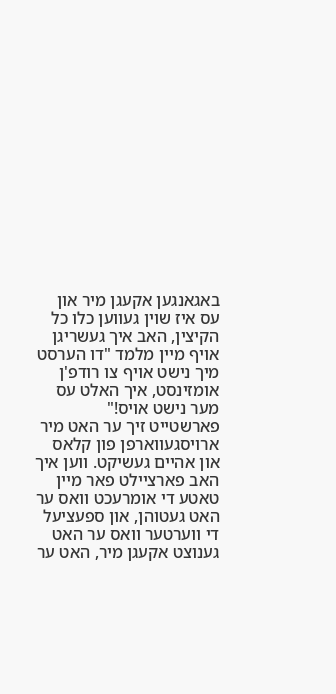באגאנגען אקעגן מיר און עס איז שוין געווען כלו כל הקיצין, האב איך געשריגן אויף מיין מלמד "דו הערסט מיך נישט אויף צו רודפ'ן אומזינסט, איך האלט עס מער נישט אויס!" פארשטייט זיך ער האט מיר ארויסגעווארפן פון קלאס און אהיים געשיקט. ווען איך האב פארציילט פאר מיין טאטע די אומרעכט וואס ער האט געטוהן, און ספעציעל די ווערטער וואס ער האט גענוצט אקעגן מיר, האט ער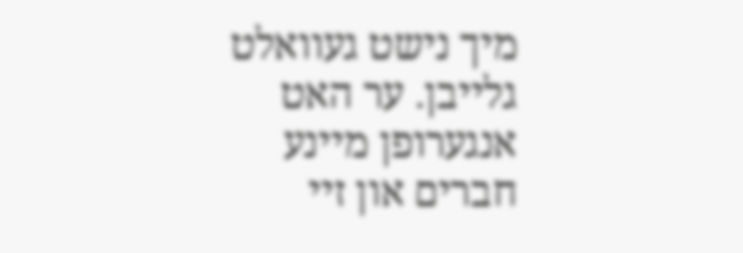מיך נישט געוואלט גלייבן. ער האט אנגערופן מיינע חברים און זיי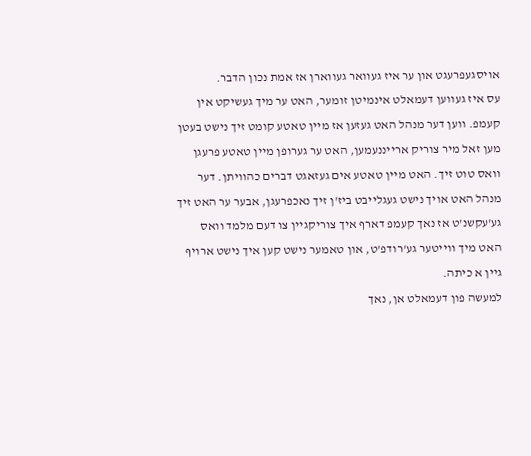אויסגעפרעגט און ער איז געוואר געווארן אז אמת נכון הדבר.
עס איז געווען דעמאלט אינמיטן זומער, האט ער מיך געשיקט אין קעמפ. ווען דער מנהל האט געזען אז מיין טאטע קומט זיך נישט בעטן מען זאל מיר צוריק ארייננעמען, האט ער גערופן מיין טאטע פרעגן וואס טוט זיך. האט מיין טאטע אים געזאגט דברים כהוויתן. דער מנהל האט אויך נישט געגלייבט ביז'ן זיך נאכפרעגן, אבער ער האט זיך גע'עקשנ'ט אז נאך קעמפ דארף איך צוריקגיין צו דעם מלמד וואס האט מיך ווייטער גע'רודפ'ט, און טאמער נישט קען איך נישט ארויף גיין א כיתה.
למעשה פון דעמאלט אן, נאך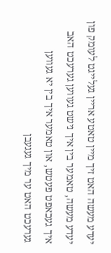יעדע מעשה האט זיך מיין טאטע אריין געלייגט לעומק פון יעדע מעשה, טאמער בין איך נישט געווען גערעכט האב איך געכאפט פעטש, און טאמער איך בין יא געווען גערעכט האט ער מיך געגעבן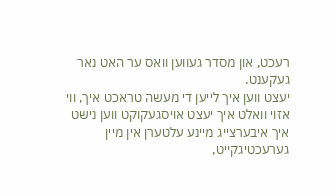רעכט, און מסדר געווען וואס ער האט נאר געקענט.
יעצט ווען איך לייען די מעשה טראכט איך, ווי אזוי וואלט איך יעצט אויסגעקוקט ווען נישט איך איבערצייג מיינע עלטערן אין מיין גערעכטיגקייט,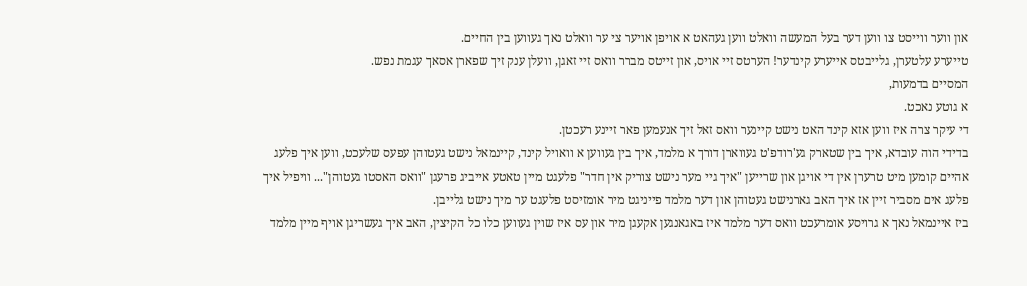און ווער ווייסט צו ווען דער בעל המעשה וואלט ווען געהאט א אויפן אויער צי ער וואלט נאך געווען בין החיים.
טייערע עלטערן, גלייבטס אייערע קינדער! הערטס זיי אויס, און זייטס מברר וואס זיי זאגן, וועלן ענק זיך שפארן אסאך עגמת נפש.
המסיים בדמעות,
א גוטע נאכט.
די עיקר צרה איז ווען אזא קינד האט נישט קיינער וואס זאל זיך אנעמען פאר זיינע רעכטן.
בדידי הוה עובדא, איך בין שטארק גע'רודפ'ט געווארן דורך א מלמד, איך בין געווען א וואויל קינד, קיינמאל נישט געטוהן עפעס שלעכט, ווען איך פלעג אהיים קומען מיט טרערן אין די אויגן און שרייען "איך גיי מער נישט צוריק אין חדר" פלעגט מיין טאטע אייביג פרעגן "וואס האסטו געטוהן"... וויפיל איך פלעג אים מסביר זיין אז איך האב גארנישט געטוהן און דער מלמד פייניגט מיר אומזיסט פלעגט ער מיך נישט גלייבן.
ביז איינמאל נאך א גרויסע אומרעכט וואס דער מלמד איז באגאנגען אקעגן מיר און עס איז שוין געווען כלו כל הקיצין, האב איך געשריגן אויף מיין מלמד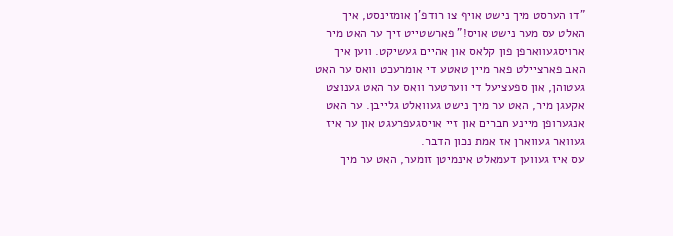"דו הערסט מיך נישט אויף צו רודפ'ן אומזינסט, איך האלט עס מער נישט אויס!" פארשטייט זיך ער האט מיר ארויסגעווארפן פון קלאס און אהיים געשיקט. ווען איך האב פארציילט פאר מיין טאטע די אומרעכט וואס ער האט געטוהן, און ספעציעל די ווערטער וואס ער האט גענוצט אקעגן מיר, האט ער מיך נישט געוואלט גלייבן. ער האט אנגערופן מיינע חברים און זיי אויסגעפרעגט און ער איז געוואר געווארן אז אמת נכון הדבר.
עס איז געווען דעמאלט אינמיטן זומער, האט ער מיך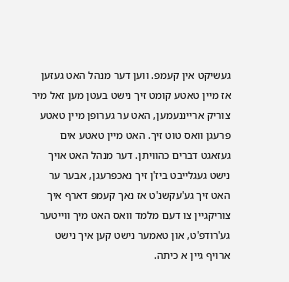געשיקט אין קעמפ. ווען דער מנהל האט געזען אז מיין טאטע קומט זיך נישט בעטן מען זאל מיר צוריק ארייננעמען, האט ער גערופן מיין טאטע פרעגן וואס טוט זיך. האט מיין טאטע אים געזאגט דברים כהוויתן. דער מנהל האט אויך נישט געגלייבט ביז'ן זיך נאכפרעגן, אבער ער האט זיך גע'עקשנ'ט אז נאך קעמפ דארף איך צוריקגיין צו דעם מלמד וואס האט מיך ווייטער גע'רודפ'ט, און טאמער נישט קען איך נישט ארויף גיין א כיתה.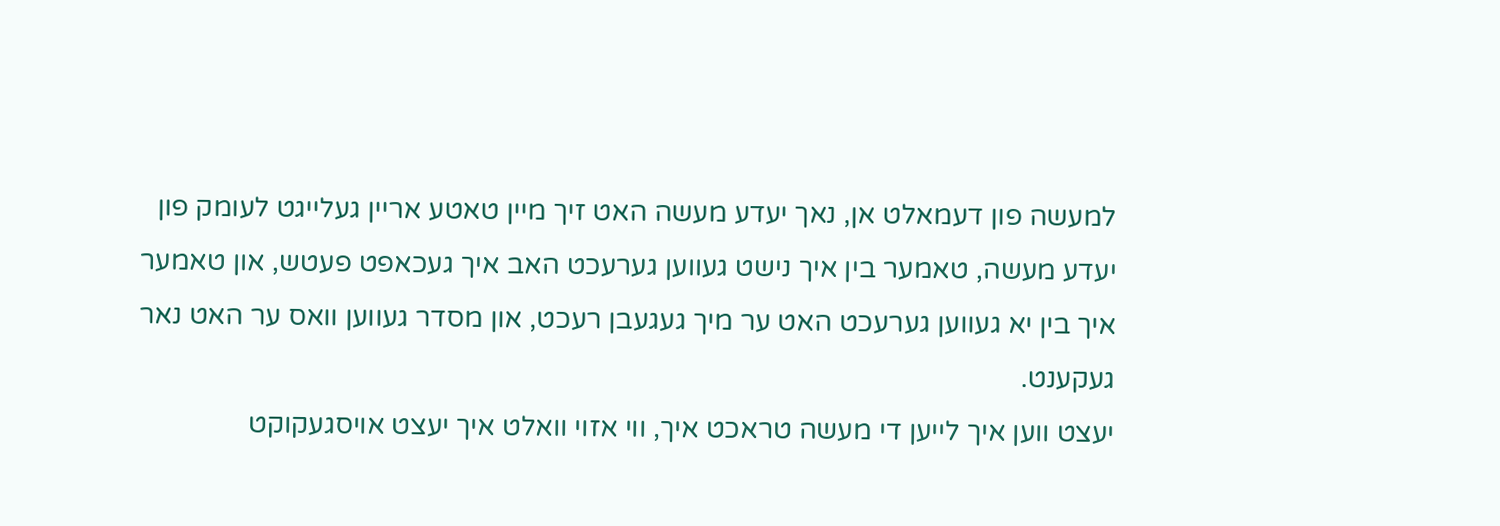למעשה פון דעמאלט אן, נאך יעדע מעשה האט זיך מיין טאטע אריין געלייגט לעומק פון יעדע מעשה, טאמער בין איך נישט געווען גערעכט האב איך געכאפט פעטש, און טאמער איך בין יא געווען גערעכט האט ער מיך געגעבן רעכט, און מסדר געווען וואס ער האט נאר געקענט.
יעצט ווען איך לייען די מעשה טראכט איך, ווי אזוי וואלט איך יעצט אויסגעקוקט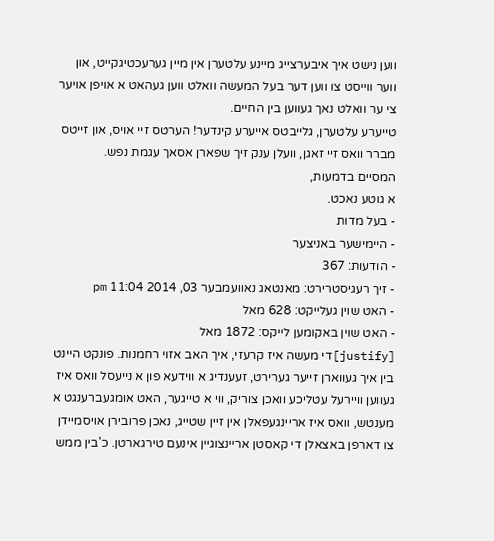ווען נישט איך איבערצייג מיינע עלטערן אין מיין גערעכטיגקייט, און ווער ווייסט צו ווען דער בעל המעשה וואלט ווען געהאט א אויפן אויער צי ער וואלט נאך געווען בין החיים.
טייערע עלטערן, גלייבטס אייערע קינדער! הערטס זיי אויס, און זייטס מברר וואס זיי זאגן, וועלן ענק זיך שפארן אסאך עגמת נפש.
המסיים בדמעות,
א גוטע נאכט.
- בעל מדות
- היימישער באניצער
- הודעות: 367
- זיך רעגיסטרירט: מאנטאג נאוועמבער 03, 2014 11:04 pm
- האט שוין געלייקט: 628 מאל
- האט שוין באקומען לייקס: 1872 מאל
[justify]די מעשה איז קרעזי, איך האב אזוי רחמנות. פונקט היינט בין איך געווארן זייער גערירט, זעענדיג א ווידעא פון א נייעסל וואס איז געווען וויירעל עטליכע וואכן צוריק, ווי א טייגער, האט אומגעברענגט א מענטש, וואס איז אריינגעפאלן אין זיין שטייג, נאכן פרובירן אויסמיידן צו דארפן באצאלן די קאסטן אריינצוגיין אינעם טירגארטן. כ'בין ממש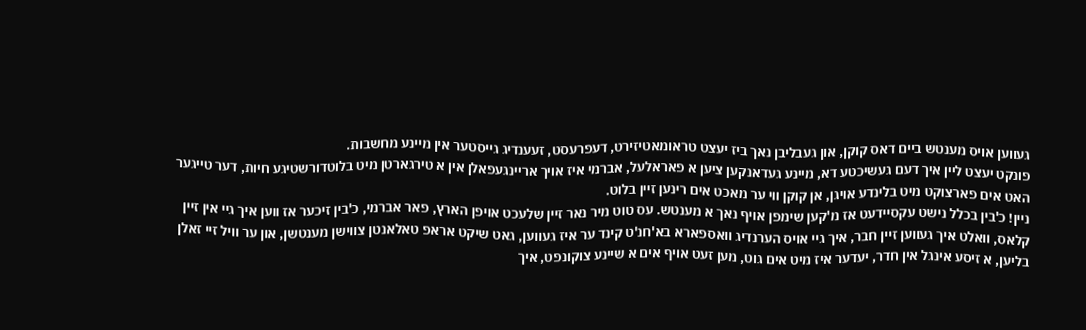געווען אויס מענטש ביים דאס קוקן, און געבליבן נאך ביז יעצט טראומאטיזירט, דעפרעסט, זעענדיג גייסטער אין מיינע מחשבות.
פונקט יעצט ליין איך דעם געשיכטע דא, מיינע געדאנקען ציען א פאראלעל, אברמי איז אויך אריינגעפאלן אין א טירגארטן מיט בלוטדורשטיגע חיות, דער טייגער האט אים פארצוקט מיט בלינדע אויגן, אן קוקן ווי ער מאכט אים רינען זיין בלוט.
ניין! כ'בין בכלל נישט עקסיידעט אז מ'קען שימפן אויף נאך א מענטש. עס טוט מיר נאר זיין שלעכט אויפן הארץ, פאר אברמי, כ'בין זיכער אז ווען איך גיי אין זיין קלאס, וואלט איך געווען זיין חבר, איך גיי אויס הערנדיג וואספארא בא'חנ'ט קינד ער איז געווען, גאט שיקט אראפ טאלאנטן צווישן מענטשן, און ער וויל זיי זאלן בליען, א זיסע אינגל אין חדר, יעדער איז מיט אים גוט, מען זעט אויף אים א שיינע צוקונפט, איך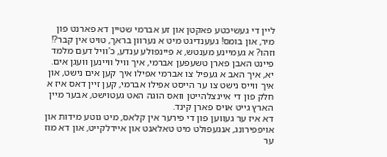ליין די געשיכטע פאקטן און זע אברמי שטיין דא פארנט פון מיר, און בומס! געענדיגט מיט א נערוון בראך, טויט אין קבר?! וזהו? א געמיינע מענטש, א פיינפולע ענדע, כ'וויל דעם מלמד פיינט האבן פארן טשעפען אברמי, איך וויל וויינען וועגן אים. יא, איך האב א געפיל צו אברמי אפילו איך קען אים נישט, און איך ווייס נישט צו ער הייסט אפילו אברמי, קען זיין דאס איז א חלק פון די איינצלהייטן וואס הוגה האט געטוישט, אבער מיין הארץ גייט אויס פארן קינד.
דא איז ער געווען פון די פירער אין קלאס, מיט גוטע מידות און אויפפירונג, אנגעפולט מיט טאלאנט און איידלקייט, און דא מוז ער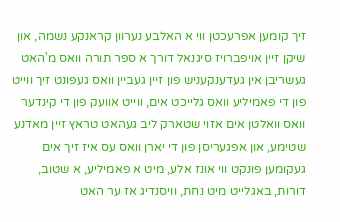זיך קומען אפרעכטן ווי א האלבע נערוון קראנקע נשמה, און שיקן זיין אויפברויז סיגנאל דורך א ספר תורה וואס מ'האט געשריבן אין געדענקעניש פון זיין געביין וואס געפונט זיך ווייט פון די פאמיליע וואס גלייכט אים, ווייט אוועק פון די קינדער וואס וואלטן אים אזוי שטארק ליב געהאט טראץ זיין מאדנע שטימע, און אפגעריסן פון די יארן וואס עס איז זיך אים געקומען פונקט ווי אונז אלע, מיט א פאמיליע, א שטוב, דורות, באגלייט מיט נחת, וויסנדיג אז ער האט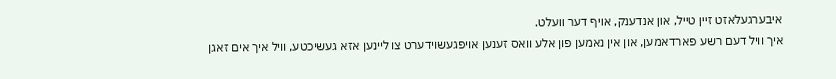איבערגעלאזט זיין טייל, און אנדענק, אויף דער וועלט.
איך וויל דעם רשע פארדאמען, און אין נאמען פון אלע וואס זענען אויפגעשוידערט צו ליינען אזא געשיכטע, וויל איך אים זאגן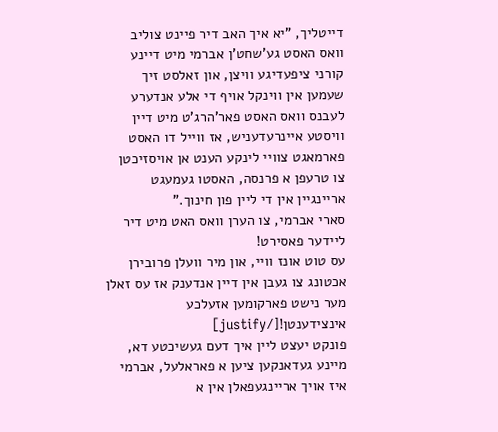דייטליך, "יא איך האב דיר פיינט צוליב וואס האסט גע'שחט'ן אברמי מיט דיינע קורני ציפעדיגע וויצן, און זאלסט זיך שעמען אין ווינקל אויף די אלע אנדערע לעבנס וואס האסט פאר'הרג'ט מיט דיין וויסטע איינרעדעניש, אז ווייל דו האסט פארמאגט צוויי לינקע הענט אן אויסזיכטן צו טרעפן א פרנסה, האסטו געמעגט אריינגיין אין די ליין פון חינוך."
סארי אברמי, צו הערן וואס האט מיט דיר ליידער פאסירט!
עס טוט אונז וויי, און מיר וועלן פרובירן אכטונג צו געבן אין דיין אנדענק אז עס זאלן מער נישט פארקומען אזעלכע אינצידענטן![/justify]
פונקט יעצט ליין איך דעם געשיכטע דא, מיינע געדאנקען ציען א פאראלעל, אברמי איז אויך אריינגעפאלן אין א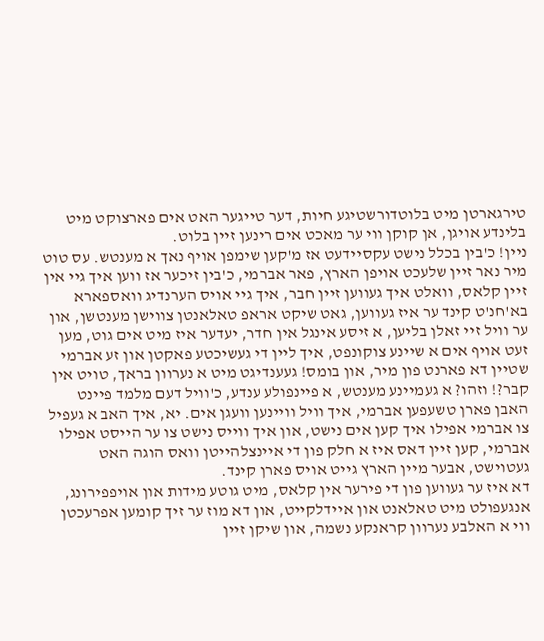טירגארטן מיט בלוטדורשטיגע חיות, דער טייגער האט אים פארצוקט מיט בלינדע אויגן, אן קוקן ווי ער מאכט אים רינען זיין בלוט.
ניין! כ'בין בכלל נישט עקסיידעט אז מ'קען שימפן אויף נאך א מענטש. עס טוט מיר נאר זיין שלעכט אויפן הארץ, פאר אברמי, כ'בין זיכער אז ווען איך גיי אין זיין קלאס, וואלט איך געווען זיין חבר, איך גיי אויס הערנדיג וואספארא בא'חנ'ט קינד ער איז געווען, גאט שיקט אראפ טאלאנטן צווישן מענטשן, און ער וויל זיי זאלן בליען, א זיסע אינגל אין חדר, יעדער איז מיט אים גוט, מען זעט אויף אים א שיינע צוקונפט, איך ליין די געשיכטע פאקטן און זע אברמי שטיין דא פארנט פון מיר, און בומס! געענדיגט מיט א נערוון בראך, טויט אין קבר?! וזהו? א געמיינע מענטש, א פיינפולע ענדע, כ'וויל דעם מלמד פיינט האבן פארן טשעפען אברמי, איך וויל וויינען וועגן אים. יא, איך האב א געפיל צו אברמי אפילו איך קען אים נישט, און איך ווייס נישט צו ער הייסט אפילו אברמי, קען זיין דאס איז א חלק פון די איינצלהייטן וואס הוגה האט געטוישט, אבער מיין הארץ גייט אויס פארן קינד.
דא איז ער געווען פון די פירער אין קלאס, מיט גוטע מידות און אויפפירונג, אנגעפולט מיט טאלאנט און איידלקייט, און דא מוז ער זיך קומען אפרעכטן ווי א האלבע נערוון קראנקע נשמה, און שיקן זיין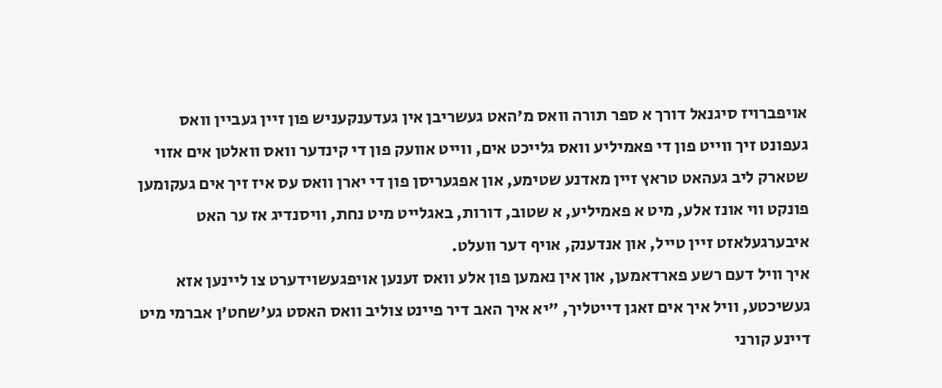אויפברויז סיגנאל דורך א ספר תורה וואס מ'האט געשריבן אין געדענקעניש פון זיין געביין וואס געפונט זיך ווייט פון די פאמיליע וואס גלייכט אים, ווייט אוועק פון די קינדער וואס וואלטן אים אזוי שטארק ליב געהאט טראץ זיין מאדנע שטימע, און אפגעריסן פון די יארן וואס עס איז זיך אים געקומען פונקט ווי אונז אלע, מיט א פאמיליע, א שטוב, דורות, באגלייט מיט נחת, וויסנדיג אז ער האט איבערגעלאזט זיין טייל, און אנדענק, אויף דער וועלט.
איך וויל דעם רשע פארדאמען, און אין נאמען פון אלע וואס זענען אויפגעשוידערט צו ליינען אזא געשיכטע, וויל איך אים זאגן דייטליך, "יא איך האב דיר פיינט צוליב וואס האסט גע'שחט'ן אברמי מיט דיינע קורני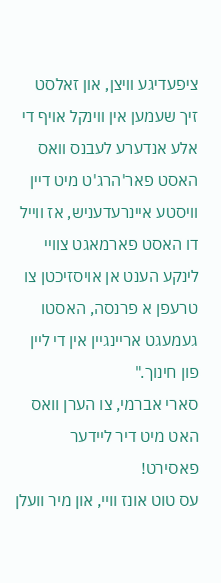ציפעדיגע וויצן, און זאלסט זיך שעמען אין ווינקל אויף די אלע אנדערע לעבנס וואס האסט פאר'הרג'ט מיט דיין וויסטע איינרעדעניש, אז ווייל דו האסט פארמאגט צוויי לינקע הענט אן אויסזיכטן צו טרעפן א פרנסה, האסטו געמעגט אריינגיין אין די ליין פון חינוך."
סארי אברמי, צו הערן וואס האט מיט דיר ליידער פאסירט!
עס טוט אונז וויי, און מיר וועלן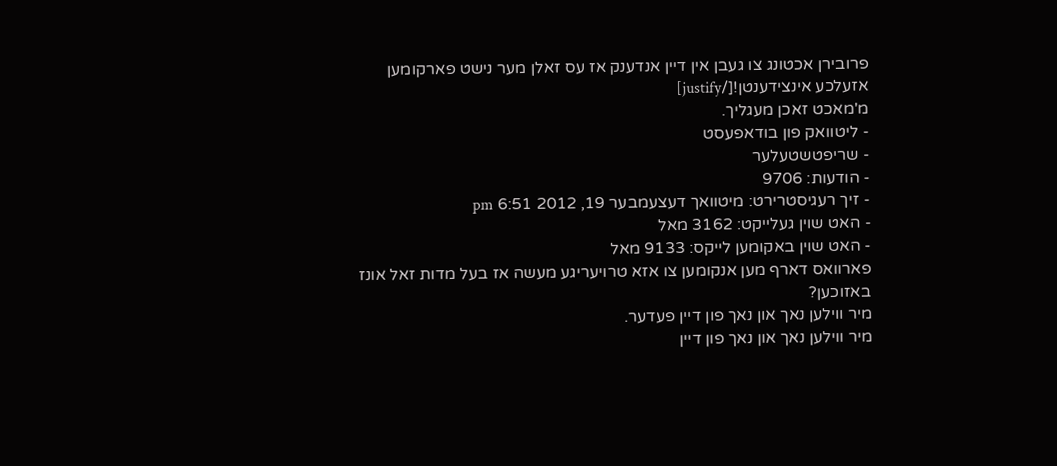פרובירן אכטונג צו געבן אין דיין אנדענק אז עס זאלן מער נישט פארקומען אזעלכע אינצידענטן![/justify]
מ'מאכט זאכן מעגליך.
- ליטוואק פון בודאפעסט
- שריפטשטעלער
- הודעות: 9706
- זיך רעגיסטרירט: מיטוואך דעצעמבער 19, 2012 6:51 pm
- האט שוין געלייקט: 3162 מאל
- האט שוין באקומען לייקס: 9133 מאל
פארוואס דארף מען אנקומען צו אזא טרויעריגע מעשה אז בעל מדות זאל אונז באזוכען?
מיר ווילען נאך און נאך פון דיין פעדער.
מיר ווילען נאך און נאך פון דיין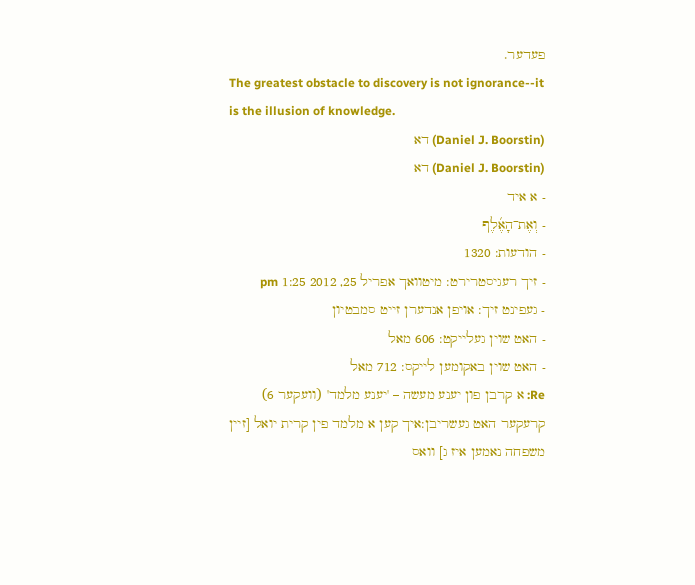פעדער.
The greatest obstacle to discovery is not ignorance--it is the illusion of knowledge.
(Daniel J. Boorstin) דא
(Daniel J. Boorstin) דא
- א איד
- וְאֶת־הָאֶ֜לֶף
- הודעות: 1320
- זיך רעגיסטרירט: מיטוואך אפריל 25, 2012 1:25 pm
- געפינט זיך: אויפן אנדערן זייט סמבטיון
- האט שוין געלייקט: 606 מאל
- האט שוין באקומען לייקס: 712 מאל
Re: א קרבן פון יענע מעשה – 'יענע מלמד' (וועקער 6)
קרעקער האט געשריבן:איך קען א מלמד פין קרית יואל [זיין משפחה נאמען איז ג] וואס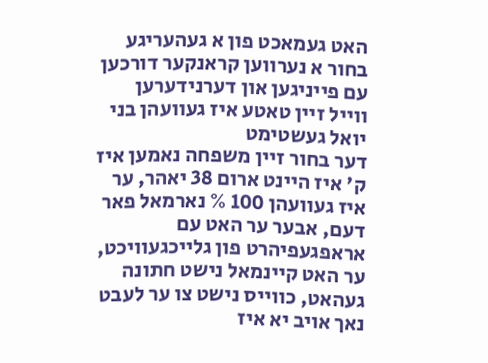האט געמאכט פון א געהעריגע בחור א נערווען קראנקער דורכען עם פייניגען און דערנידערען ווייל זיין טאטע איז געוועהן בני יואל געשטימט
דער בחור זיין משפחה נאמען איז ק' איז היינט ארום 38 יאהר, ער איז געוועהן 100 % נארמאל פאר דעם, אבער ער האט עם אראפגעפיהרט פון גלייכגעוויכט, ער האט קיינמאל נישט חתונה געהאט, כווייס נישט צו ער לעבט נאך אויב יא איז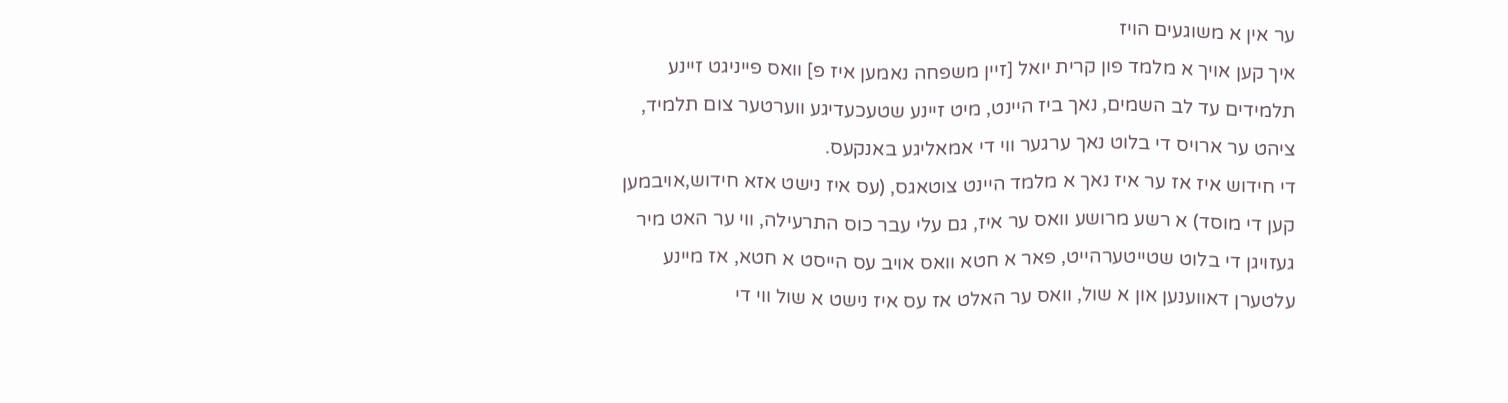ער אין א משוגעים הויז
איך קען אויך א מלמד פון קרית יואל [זיין משפחה נאמען איז פ] וואס פייניגט זיינע תלמידים עד לב השמים, נאך ביז היינט, מיט זיינע שטעכעדיגע ווערטער צום תלמיד, ציהט ער ארויס די בלוט נאך ערגער ווי די אמאליגע באנקעס.
די חידוש איז אז ער איז נאך א מלמד היינט צוטאגס, (עס איז נישט אזא חידוש,אויבמען קען די מוסד) א רשע מרושע וואס ער איז, גם עלי עבר כוס התרעילה, ווי ער האט מיר געזויגן די בלוט שטייטערהייט, פאר א חטא וואס אויב עס הייסט א חטא, אז מיינע עלטערן דאווענען און א שול, וואס ער האלט אז עס איז נישט א שול ווי די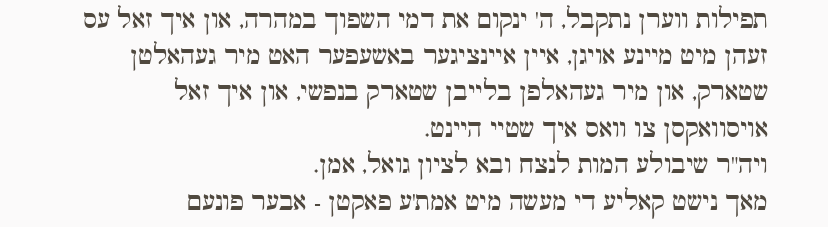תפילות ווערן נתקבל, ה' ינקום את דמי השפוך במהרה, און איך זאל עס זעהן מיט מיינע אויגן, איין איינציגער באשעפער האט מיר געהאלטן שטארק, און מיר געהאלפן בלייבן שטארק בנפשי, און איך זאל אויסוואקסן צו וואס איך שטיי היינט.
ויה"ר שיבולע המות לנצח ובא לציון גואל, אמן.
מאך נישט קאליע די מעשה מיט אמת'ע פאקטן - אבער פונעם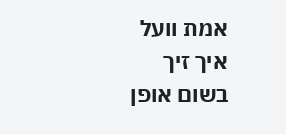אמת וועל איך זיך בשום אופן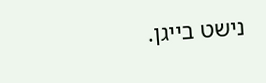נישט בייגן.